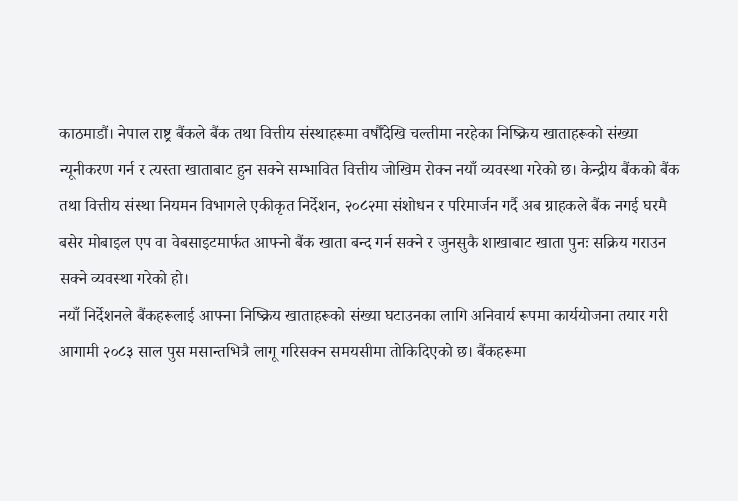काठमाडौं। नेपाल राष्ट्र बैंकले बैंक तथा वित्तीय संस्थाहरूमा वर्षौँदेखि चल्तीमा नरहेका निष्क्रिय खाताहरूको संख्या न्यूनीकरण गर्न र त्यस्ता खाताबाट हुन सक्ने सम्भावित वित्तीय जोखिम रोक्न नयाँ व्यवस्था गरेको छ। केन्द्रीय बैंकको बैंक तथा वित्तीय संस्था नियमन विभागले एकीकृत निर्देशन, २०८२मा संशोधन र परिमार्जन गर्दै अब ग्राहकले बैंक नगई घरमै बसेर मोबाइल एप वा वेबसाइटमार्फत आफ्नो बैंक खाता बन्द गर्न सक्ने र जुनसुकै शाखाबाट खाता पुनः सक्रिय गराउन सक्ने व्यवस्था गरेको हो।
नयाँ निर्देशनले बैंकहरूलाई आफ्ना निष्क्रिय खाताहरूको संख्या घटाउनका लागि अनिवार्य रूपमा कार्ययोजना तयार गरी आगामी २०८३ साल पुस मसान्तभित्रै लागू गरिसक्न समयसीमा तोकिदिएको छ। बैंकहरूमा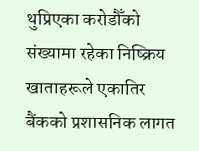थुप्रिएका करोडौँको संख्यामा रहेका निष्क्रिय खाताहरूले एकातिर बैंकको प्रशासनिक लागत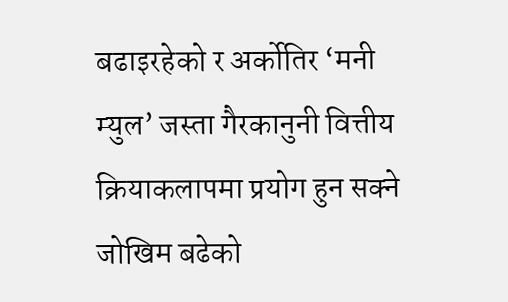बढाइरहेको र अर्कोतिर ‘मनी म्युल’ जस्ता गैरकानुनी वित्तीय क्रियाकलापमा प्रयोग हुन सक्ने जोखिम बढेको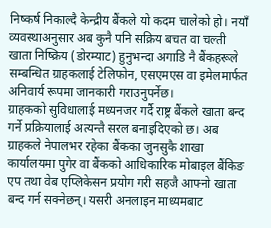निष्कर्ष निकाल्दै केन्द्रीय बैंकले यो कदम चालेको हो। नयाँ व्यवस्थाअनुसार अब कुनै पनि सक्रिय बचत वा चल्ती खाता निष्क्रिय (डोरम्याट) हुनुभन्दा अगाडि नै बैंकहरूले सम्बन्धित ग्राहकलाई टेलिफोन, एसएमएस वा इमेलमार्फत अनिवार्य रूपमा जानकारी गराउनुपर्नेछ।
ग्राहकको सुविधालाई मध्यनजर गर्दै राष्ट्र बैंकले खाता बन्द गर्ने प्रक्रियालाई अत्यन्तै सरल बनाइदिएको छ। अब ग्राहकले नेपालभर रहेका बैंकका जुनसुकै शाखा कार्यालयमा पुगेर वा बैंकको आधिकारिक मोबाइल बैंकिङ एप तथा वेब एप्लिकेसन प्रयोग गरी सहजै आफ्नो खाता बन्द गर्न सक्नेछन्। यसरी अनलाइन माध्यमबाट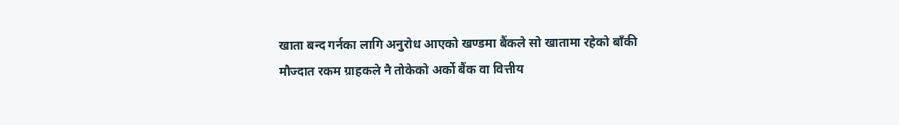खाता बन्द गर्नका लागि अनुरोध आएको खण्डमा बैंकले सो खातामा रहेको बाँकी मौज्दात रकम ग्राहकले नै तोकेको अर्को बैंक वा वित्तीय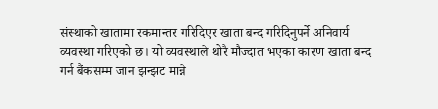संस्थाको खातामा रकमान्तर गरिदिएर खाता बन्द गरिदिनुपर्ने अनिवार्य व्यवस्था गरिएको छ। यो व्यवस्थाले थोरै मौज्दात भएका कारण खाता बन्द गर्न बैंकसम्म जान झन्झट मान्ने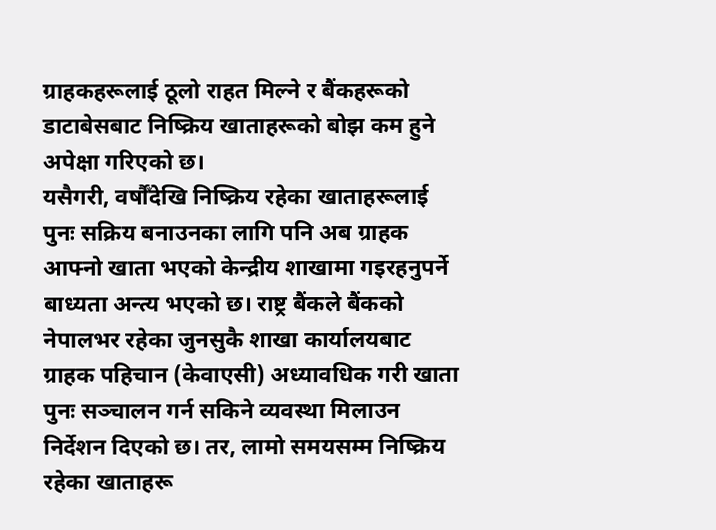ग्राहकहरूलाई ठूलो राहत मिल्ने र बैंकहरूको डाटाबेसबाट निष्क्रिय खाताहरूको बोझ कम हुने अपेक्षा गरिएको छ।
यसैगरी, वर्षौँदेखि निष्क्रिय रहेका खाताहरूलाई पुनः सक्रिय बनाउनका लागि पनि अब ग्राहक आफ्नो खाता भएको केन्द्रीय शाखामा गइरहनुपर्ने बाध्यता अन्त्य भएको छ। राष्ट्र बैंकले बैंकको नेपालभर रहेका जुनसुकै शाखा कार्यालयबाट ग्राहक पहिचान (केवाएसी) अध्यावधिक गरी खाता पुनः सञ्चालन गर्न सकिने व्यवस्था मिलाउन निर्देशन दिएको छ। तर, लामो समयसम्म निष्क्रिय रहेका खाताहरू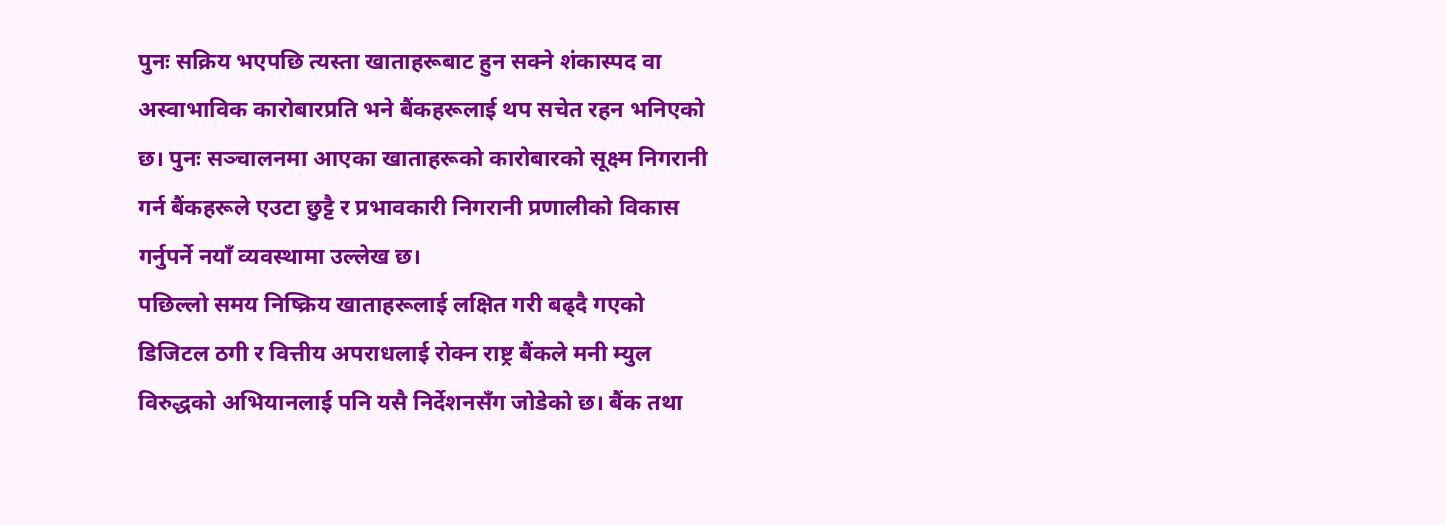पुनः सक्रिय भएपछि त्यस्ता खाताहरूबाट हुन सक्ने शंकास्पद वा अस्वाभाविक कारोबारप्रति भने बैंकहरूलाई थप सचेत रहन भनिएको छ। पुनः सञ्चालनमा आएका खाताहरूको कारोबारको सूक्ष्म निगरानी गर्न बैंकहरूले एउटा छुट्टै र प्रभावकारी निगरानी प्रणालीको विकास गर्नुपर्ने नयाँ व्यवस्थामा उल्लेख छ।
पछिल्लो समय निष्क्रिय खाताहरूलाई लक्षित गरी बढ्दै गएको डिजिटल ठगी र वित्तीय अपराधलाई रोक्न राष्ट्र बैंकले मनी म्युल विरुद्धको अभियानलाई पनि यसै निर्देशनसँग जोडेको छ। बैंक तथा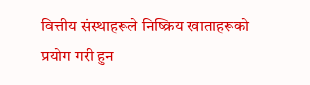वित्तीय संस्थाहरूले निष्क्रिय खाताहरूको प्रयोग गरी हुन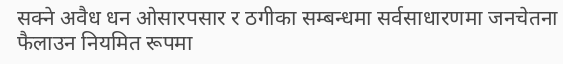सक्ने अवैध धन ओसारपसार र ठगीका सम्बन्धमा सर्वसाधारणमा जनचेतना फैलाउन नियमित रूपमा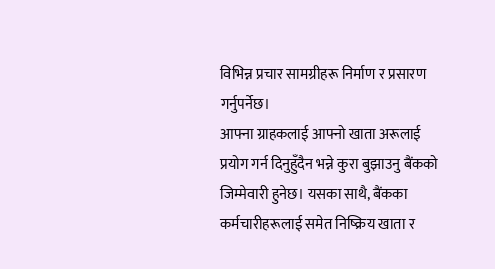विभिन्न प्रचार सामग्रीहरू निर्माण र प्रसारण गर्नुपर्नेछ।
आफ्ना ग्राहकलाई आफ्नो खाता अरूलाई प्रयोग गर्न दिनुहुँदैन भन्ने कुरा बुझाउनु बैंकको जिम्मेवारी हुनेछ। यसका साथै, बैंकका कर्मचारीहरूलाई समेत निष्क्रिय खाता र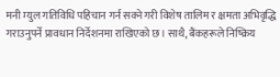मनी म्युल गतिविधि पहिचान गर्न सक्ने गरी विशेष तालिम र क्षमता अभिवृद्धि गराउनुपर्ने प्रावधान निर्देशनमा राखिएको छ। साथै, बैंकहरूले निष्क्रिय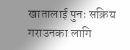खातालाई पुनः सक्रिय गराउनका लागि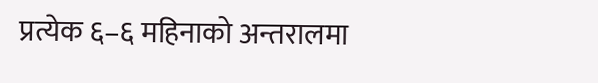प्रत्येक ६–६ महिनाको अन्तरालमा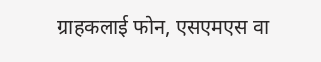ग्राहकलाई फोन, एसएमएस वा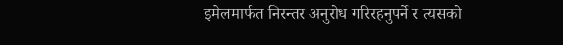इमेलमार्फत निरन्तर अनुरोध गरिरहनुपर्ने र त्यसको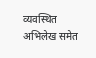व्यवस्थित अभिलेख समेत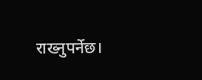राख्नुपर्नेछ।